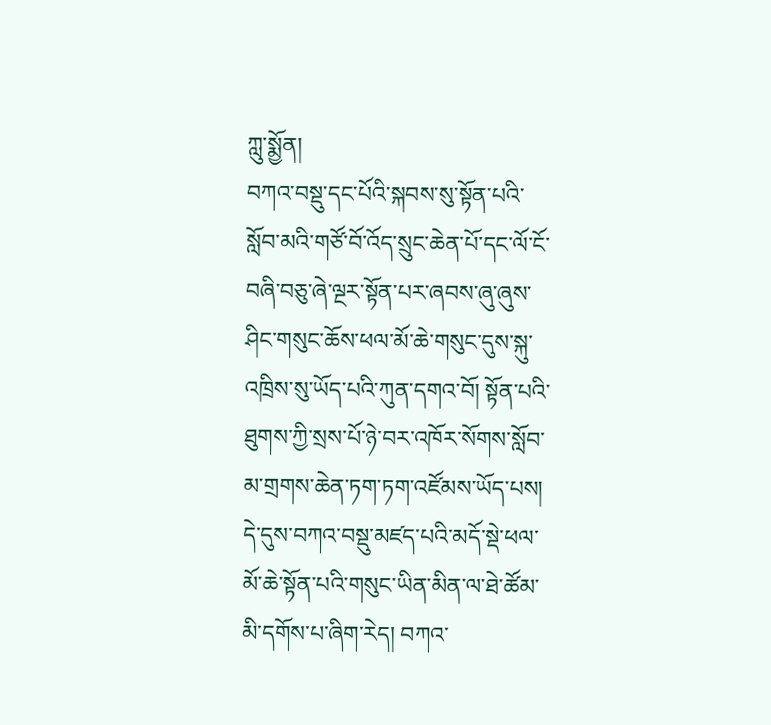ཀླུ་སྨྱོན།
བཀའ་བསྡུ་དང་པོའི་སྐབས་སུ་སྟོན་པའི་སློབ་མའི་གཙོ་བོ་འོད་སྲུང་ཆེན་པོ་དང་ལོ་ངོ་བཞི་བཅུ་ཞེ་ལྔར་སྟོན་པར་ཞབས་ཞུ་ཞུས་ཤིང་གསུང་ཆོས་ཕལ་མོ་ཆེ་གསུང་དུས་སྐུ་འཁྲིས་སུ་ཡོད་པའི་ཀུན་དགའ་བོ། སྟོན་པའི་ཐུགས་ཀྱི་སྲས་པོ་ཉེ་བར་འཁོར་སོགས་སློབ་མ་གྲགས་ཆེན་ཏག་ཏག་འཛོམས་ཡོད་པས། དེ་དུས་བཀའ་བསྡུ་མཛད་པའི་མདོ་སྡེ་ཕལ་མོ་ཆེ་སྟོན་པའི་གསུང་ཡིན་མིན་ལ་ཐེ་ཚོམ་མི་དགོས་པ་ཞིག་རེད། བཀའ་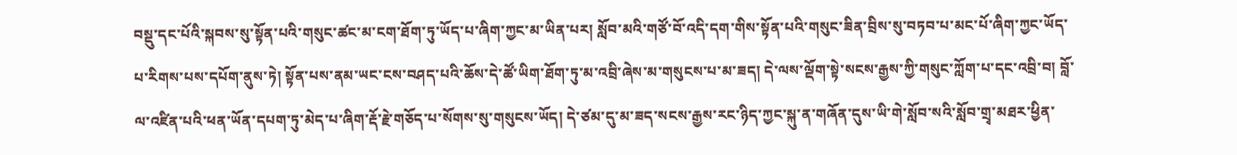བསྡུ་དང་པོའི་སྐབས་སུ་སྟོན་པའི་གསུང་ཚང་མ་ངག་ཐོག་ཏུ་ཡོད་པ་ཞིག་ཀྱང་མ་ཡིན་པར། སློབ་མའི་གཙོ་བོ་འདི་དག་གིས་སྟོན་པའི་གསུང་ཟིན་བྲིས་སུ་བཏབ་པ་མང་པོ་ཞིག་ཀྱང་ཡོད་པ་རིགས་པས་དཔོག་ནུས་ཏེ། སྟོན་པས་ནམ་ཡང་ངས་བཤད་པའི་ཆོས་དེ་ཚོ་ཡིག་ཐོག་ཏུ་མ་འབྲི་ཞེས་མ་གསུངས་པ་མ་ཟད། དེ་ལས་ལྡོག་སྟེ་སངས་རྒྱས་ཀྱི་གསུང་ཀློག་པ་དང་འབྲི་བ། བློ་ལ་འཛིན་པའི་ཕན་ཡོན་དཔག་ཏུ་མེད་པ་ཞིག་རྡོ་རྗེ་གཅོད་པ་སོགས་སུ་གསུངས་ཡོད། དེ་ཙམ་དུ་མ་ཟད་སངས་རྒྱས་རང་ཉིད་ཀྱང་སྐུ་ན་གཞོན་དུས་ཡི་གེ་སློབ་སའི་སློབ་གྲྭ་མཐར་ཕྱིན་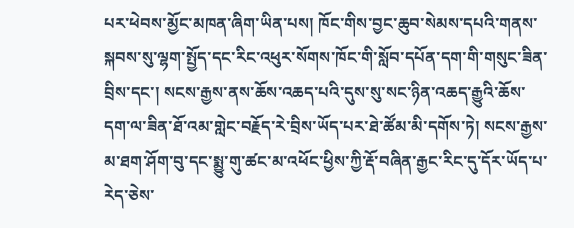པར་ཕེབས་མྱོང་མཁན་ཞིག་ཡིན་པས། ཁོང་གིས་བྱང་ཆུབ་སེམས་དཔའི་གནས་སྐབས་སུ་ལྷག་སྤྱོད་དང་རིང་འཕུར་སོགས་ཁོང་གི་སློབ་དཔོན་དག་གི་གསུང་ཟིན་བྲིས་དང་། སངས་རྒྱས་ནས་ཆོས་འཆད་པའི་དུས་སུ་སང་ཉིན་འཆད་རྒྱུའི་ཆོས་དག་ལ་ཟིན་ཐོ་འམ་གླེང་བརྗོད་རེ་བྲིས་ཡོད་པར་ཐེ་ཚོམ་མི་དགོས་ཏེ། སངས་རྒྱས་མ་ཐག་ཤོག་བུ་དང་སྨྱུ་གུ་ཚང་མ་འཕོང་ཕྱིས་ཀྱི་རྡོ་བཞིན་རྒྱང་རིང་དུ་དོར་ཡོད་པ་རེད་ཅེས་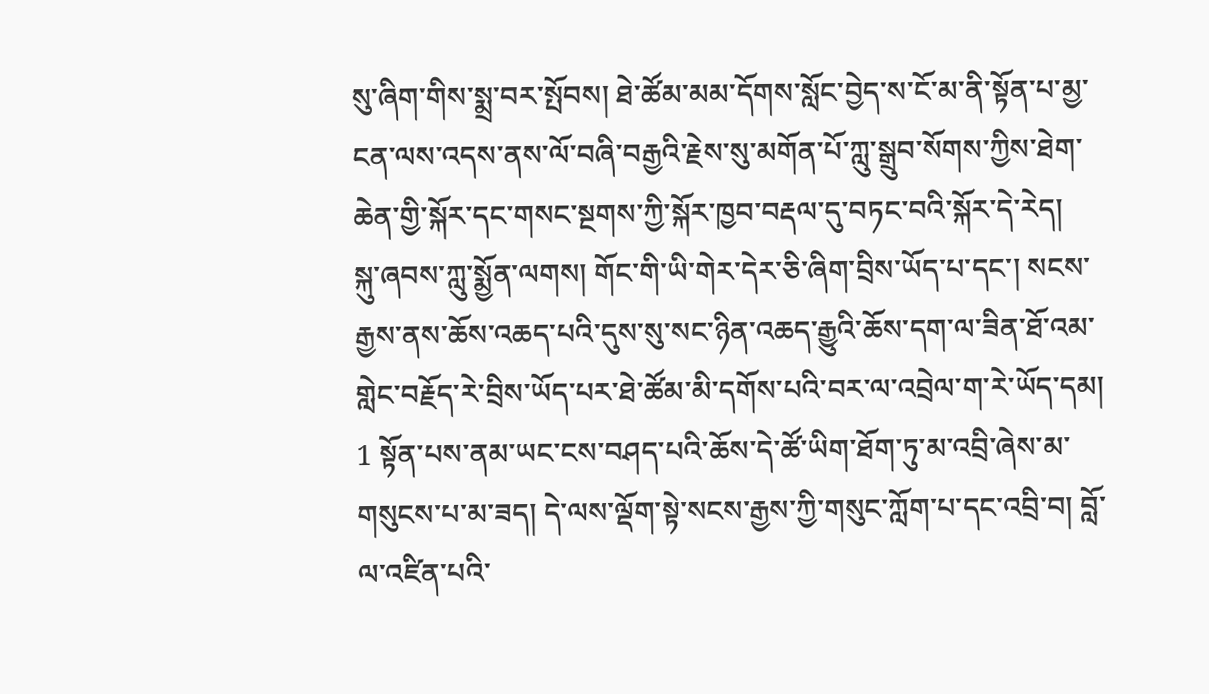སུ་ཞིག་གིས་སྨྲ་བར་སྤོབས། ཐེ་ཚོམ་མམ་དོགས་སློང་བྱེད་ས་ངོ་མ་ནི་སྟོན་པ་མྱ་ངན་ལས་འདས་ནས་ལོ་བཞི་བརྒྱའི་རྗེས་སུ་མགོན་པོ་ཀླུ་སྒྲུབ་སོགས་ཀྱིས་ཐེག་ཆེན་གྱི་སྐོར་དང་གསང་སྔགས་ཀྱི་སྐོར་ཁྱབ་བརྡལ་དུ་བཏང་བའི་སྐོར་དེ་རེད།
སྐུ་ཞབས་ཀླུ་སྨྱོན་ལགས། གོང་གི་ཡི་གེར་དེར་ཅི་ཞིག་བྲིས་ཡོད་པ་དང་། སངས་རྒྱས་ནས་ཆོས་འཆད་པའི་དུས་སུ་སང་ཉིན་འཆད་རྒྱུའི་ཆོས་དག་ལ་ཟིན་ཐོ་འམ་གླེང་བརྗོད་རེ་བྲིས་ཡོད་པར་ཐེ་ཚོམ་མི་དགོས་པའི་བར་ལ་འབྲེལ་ག་རེ་ཡོད་དམ།
1 སྟོན་པས་ནམ་ཡང་ངས་བཤད་པའི་ཆོས་དེ་ཚོ་ཡིག་ཐོག་ཏུ་མ་འབྲི་ཞེས་མ་གསུངས་པ་མ་ཟད། དེ་ལས་ལྡོག་སྟེ་སངས་རྒྱས་ཀྱི་གསུང་ཀློག་པ་དང་འབྲི་བ། བློ་ལ་འཛིན་པའི་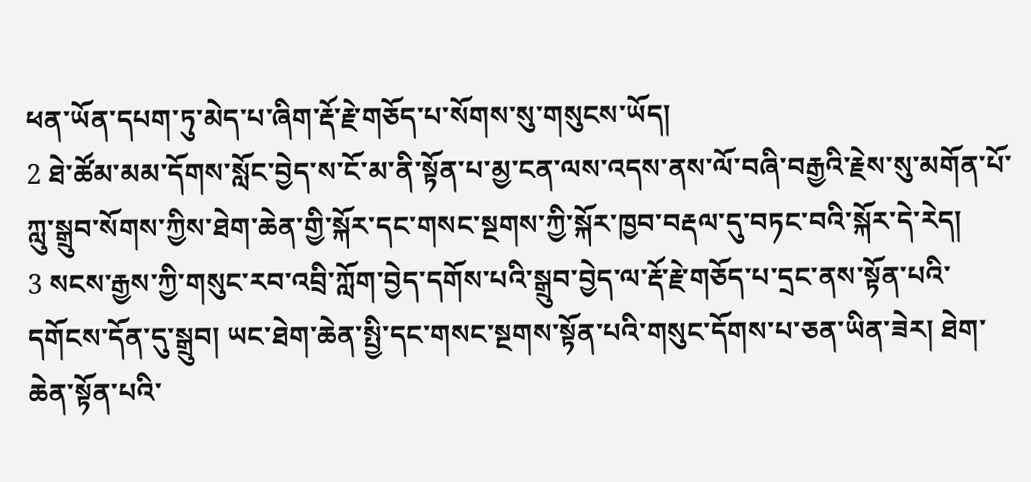ཕན་ཡོན་དཔག་ཏུ་མེད་པ་ཞིག་རྡོ་རྗེ་གཅོད་པ་སོགས་སུ་གསུངས་ཡོད།
2 ཐེ་ཚོམ་མམ་དོགས་སློང་བྱེད་ས་ངོ་མ་ནི་སྟོན་པ་མྱ་ངན་ལས་འདས་ནས་ལོ་བཞི་བརྒྱའི་རྗེས་སུ་མགོན་པོ་ཀླུ་སྒྲུབ་སོགས་ཀྱིས་ཐེག་ཆེན་གྱི་སྐོར་དང་གསང་སྔགས་ཀྱི་སྐོར་ཁྱབ་བརྡལ་དུ་བཏང་བའི་སྐོར་དེ་རེད།
3 སངས་རྒྱས་ཀྱི་གསུང་རབ་འབྲི་ཀློག་བྱེད་དགོས་པའི་སྒྲུབ་བྱེད་ལ་རྡོ་རྗེ་གཅོད་པ་དྲང་ནས་སྟོན་པའི་དགོངས་དོན་དུ་སྒྲུབ། ཡང་ཐེག་ཆེན་སྤྱི་དང་གསང་སྔགས་སྟོན་པའི་གསུང་དོགས་པ་ཅན་ཡིན་ཟེར། ཐེག་ཆེན་སྟོན་པའི་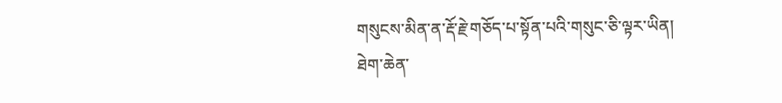གསུངས་མིན་ན་རྡོ་རྗེ་གཅོད་པ་སྟོན་པའི་གསུང་ཅི་ལྟར་ཡིན།
ཐེག་ཆེན་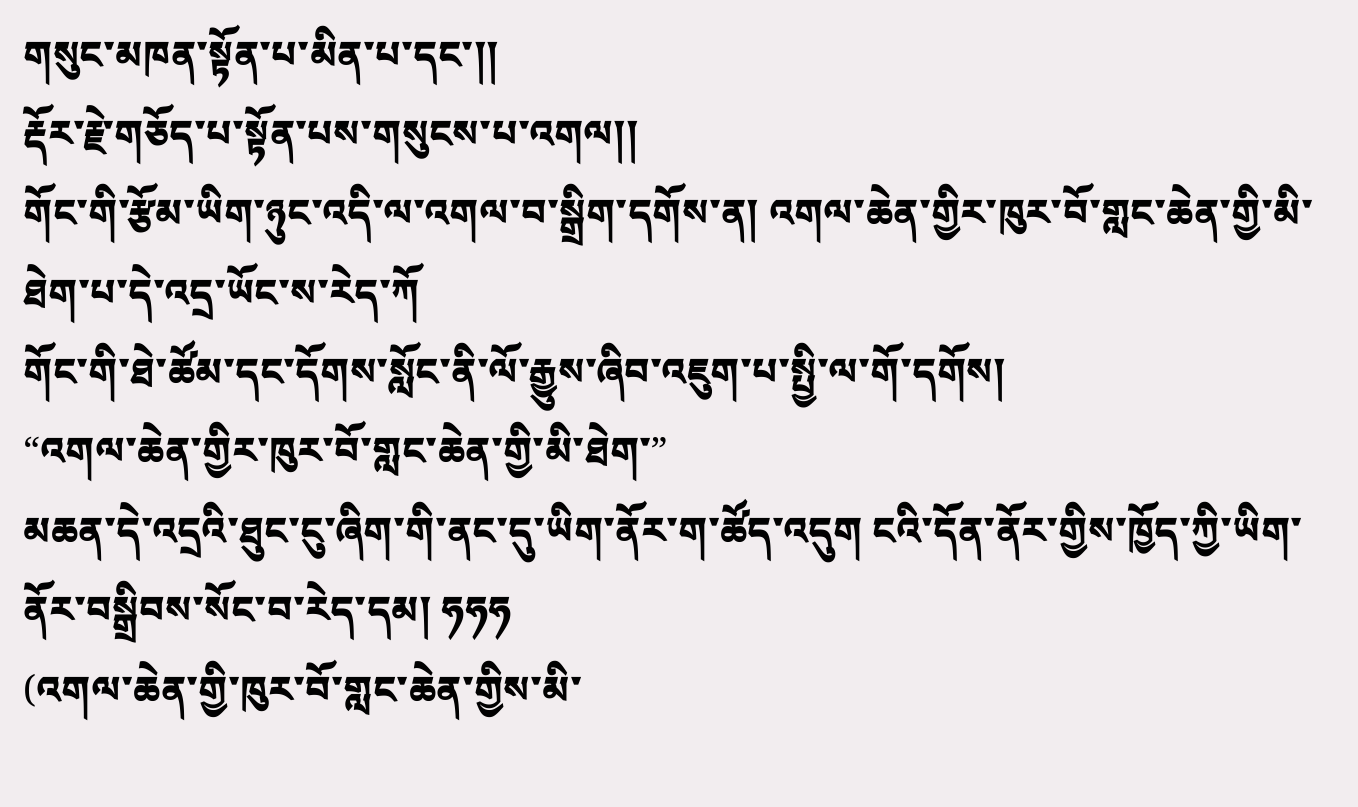གསུང་མཁན་སྟོན་པ་མིན་པ་དང་།།
རྡོར་རྗེ་གཅོད་པ་སྟོན་པས་གསུངས་པ་འགལ།།
གོང་གི་རྩོམ་ཡིག་ཉུང་འདི་ལ་འགལ་བ་སྒྲིག་དགོས་ན། འགལ་ཆེན་གྱིར་ཁུར་བོ་གླང་ཆེན་གྱི་མི་ཐེག་པ་དེ་འདྲ་ཡོང་ས་རེད་ཀོ
གོང་གི་ཐེ་ཚོམ་དང་དོགས་སློང་ནི་ལོ་རྒྱུས་ཞིབ་འཇུག་པ་སྤྱི་ལ་གོ་དགོས།
“འགལ་ཆེན་གྱིར་ཁུར་བོ་གླང་ཆེན་གྱི་མི་ཐེག་”
མཆན་དེ་འདྲའི་ཐུང་ངུ་ཞིག་གི་ནང་དུ་ཡིག་ནོར་ག་ཚོད་འདུག ངའི་དོན་ནོར་གྱིས་ཁྱོད་ཀྱི་ཡིག་ནོར་བསྒྲིབས་སོང་བ་རེད་དམ། ཧཧཧ
(འགལ་ཆེན་གྱི་ཁུར་བོ་གླང་ཆེན་གྱིས་མི་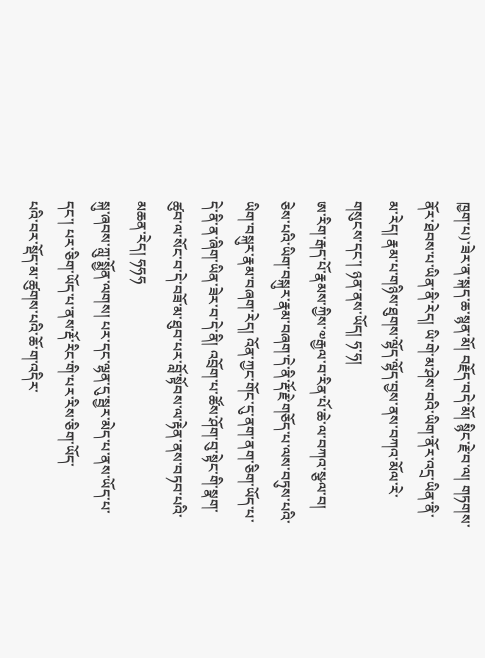ཁྱག་པ)་ཟེར་ན་སྐད་ཆ་སྙན་མོ། བརྗོད་བདེ་མོ། སྙིང་རྗེ་བ་ལ། གཏགས་ནོར་ཐེབས་པ་ཡིན་ནི་རེད། ཡི་གེ་མ་ཤེས་བའི་ཡིག་ནོར་འདྲ་ཡིན་ནི་མ་རེད། རྣམ་པ་གཉིས་ཐུགས་ལྷོད་ལྷོད་བྱས་ནས་བཀའ་མོལ་རེ་གསུངས་དང་། ཉན་ནས་ཡོད། ཧ་ཧ།
ཨ་རིག་རྒད་པོ་རྣམས་ཀྱིས་༧རྒྱལ་བ་རིན་པོ་ཆེ་ལ་བཀའ་སྩལ་བ། ཅེས་པའི་ཡིག་བསྐུར་རྣམ་བཞག་དེ་ནི་རྡོ་རྗེ་གཅོད་པ་ལས་བཏུས་པའི་ཡིག་བསྐུར་རྣམ་བཞག་རེད། འོན་ཀྱང་གོང་དུ་ནག་ནག་ཅིག་ཡོད་པ་དེ་ནི་ན་ཞིག་ཡིན་ཟེར་བ་དེ་ནི། འབྲོག་པ་ཚོས་ཤོག་བུ་སྟེང་གི་སྣག་ཚུབ་ལ་སོང་བ་དེ་བཟོ་མ་ཐུབ་པར་བློ་སྟོབས་ལ་རྟེན་ནས་བཏབ་པའི་མཆན་རེད། ཧཧཧ
སྐུ་ཞབས་ཀླུ་སྨྱོན་ལགས། པར་དང་ལྷན་དུ་སྦྱར་མེད་པ་ནས་ཡོད་པ་དང་། པར་ཅིག་ཡོད་པ་ནས་རྡོ་རིང་གི་པར་རིས་ཅིག་ཡོད་
པའི་བར་སྡོད་མ་ཚུགས་པའི་ཆོ་ག་འདིར་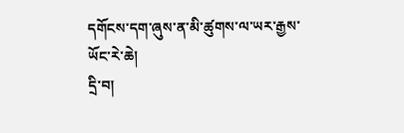དགོངས་དག་ཞུས་ན་མི་ཚུགས་ལ་ཡར་རྒྱས་ཡོང་རེ་ཆེ།
དྲི་བ།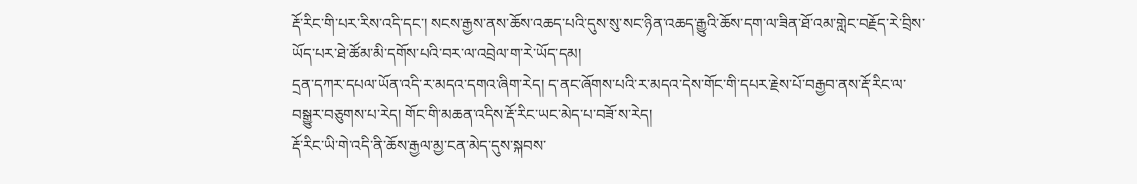རྡོ་རིང་གི་པར་རིས་འདི་དང་། སངས་རྒྱས་ནས་ཆོས་འཆད་པའི་དུས་སུ་སང་ཉིན་འཆད་རྒྱུའི་ཆོས་དག་ལ་ཟིན་ཐོ་འམ་གླེང་བརྗོད་རེ་བྲིས་ཡོད་པར་ཐེ་ཚོམ་མི་དགོས་པའི་བར་ལ་འབྲེལ་ག་རེ་ཡོད་དམ།
དྲན་དཀར་དཔལ་ཡོན་འདི་ར་མདའ་དགའ་ཞིག་རེད། ད་ནང་ཞོགས་པའི་ར་མདའ་དེས་གོང་གི་དཔར་རྗེས་པོ་བརྒྱབ་ནས་རྡོ་རིང་ལ་བསྒྱུར་བཅུགས་པ་རེད། གོང་གི་མཆན་འདིས་རྡོ་རིང་ཡང་མེད་པ་བཟོ་ས་རེད།
རྡོ་རིང་ཡི་གེ་འདི་ནི་ཆོས་རྒྱལ་མྱ་ངན་མེད་དུས་སྐབས་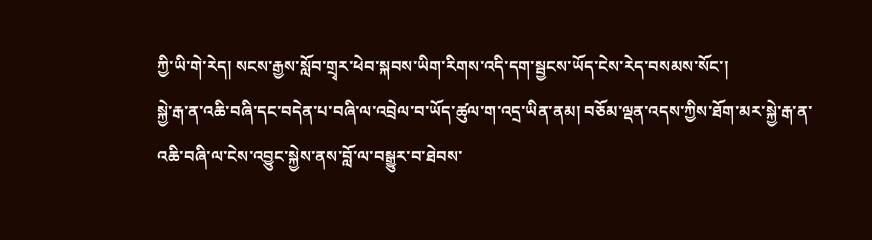ཀྱི་ཡི་གེ་རེད། སངས་རྒྱས་སློབ་གྲྭར་ཕེབ་སྐབས་ཡིག་རིགས་འདི་དག་སྦྱངས་ཡོད་ངེས་རེད་བསམས་སོང་།
སྐྱེ་རྒ་ན་འཆི་བཞི་དང་བདེན་པ་བཞི་ལ་འབྲེལ་བ་ཡོད་ཚུལ་ག་འདྲ་ཡིན་ནམ། བཅོམ་ལྡན་འདས་ཀྱིས་ཐོག་མར་སྐྱེ་རྒ་ན་འཆི་བཞི་ལ་ངེས་འབྱུང་སྐྱེས་ནས་བློ་ལ་བསྒྱུར་བ་ཐེབས་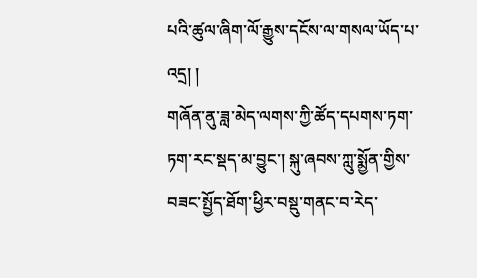པའི་ཚུལ་ཞིག་ལོ་རྒྱུས་དངོས་ལ་གསལ་ཡོད་པ་འདྲ། །
གཞོན་ནུ་ཟླ་མེད་ལགས་ཀྱི་ཚོད་དཔགས་ཏག་ཏག་རང་སྡད་མ་བྱུང་། སྐུ་ཞབས་ཀླུ་སྨྱོན་གྱིས་བཟང་སྤྱོད་ཐོག་ཕྱིར་བསྡུ་གནང་བ་རེད་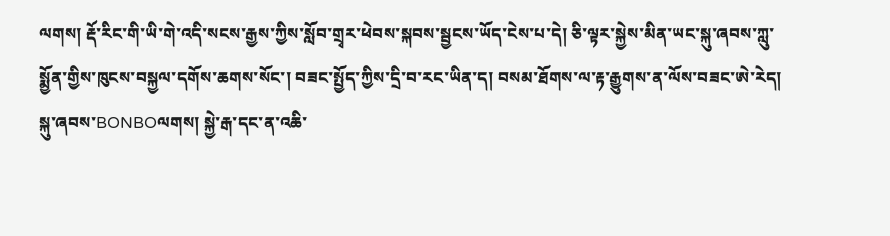ལགས། རྡོ་རིང་གི་ཡི་གེ་འདི་སངས་རྒྱས་ཀྱིས་སློབ་གྲྭར་ཕེབས་སྐབས་སྦྱངས་ཡོད་ངེས་པ་དེ། ཅི་ལྟར་སྐྱེས་མིན་ཡང་སྐུ་ཞབས་ཀླུ་སྨྱོན་གྱིས་ཁུངས་བསྐྱལ་དགོས་ཆགས་སོང་། བཟང་སྤྱོད་ཀྱིས་དྲི་བ་རང་ཡིན་ད། བསམ་ཐོགས་ལ་རྟ་རྒྱུགས་ན་ལོས་བཟང་ཨེ་རེད།
སྐུ་ཞབས་BONBOལགས། སྐྱེ་རྒ་དང་ན་འཆི་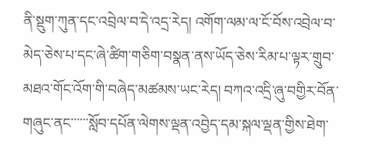ནི་སྡུག་ཀུན་དང་འབྲེལ་བ་དེ་འདྲ་རེད། འགོག་ལམ་ལ་ངོ་བོས་འབྲེལ་བ་མེད་ཅེས་པ་དང་ཞེ་ཚིག་གཅིག་བསྣན་ནས་ཡོད་ཅེས་རིམ་པ་ལྟར་གྲུབ་མཐའ་གོང་འོག་གི་བཞེད་མཚམས་ཡང་རེད། བཀའ་འདྲི་ཞུ་བགྱིར་བོན་གཞུང་ནང་་་་་་སློབ་དཔོན་ལེགས་ལྡན་འབྱེད་དམ་སྐལ་ལྡན་གྱིས་ཐེག་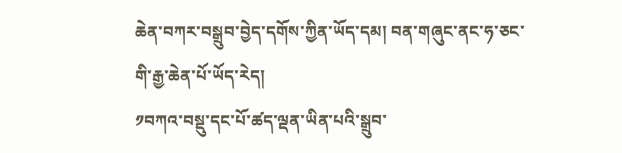ཆེན་བཀར་བསྒྲུབ་བྱེད་དགོས་ཀྱིན་ཡོད་དམ། བན་གཞུང་ནང་ཧ་ཅང་གི་རྒྱ་ཆེན་པོ་ཡོད་རེད།
༡བཀའ་བསྡུ་དང་པོ་ཚད་ལྡན་ཡིན་པའི་སྒྲུབ་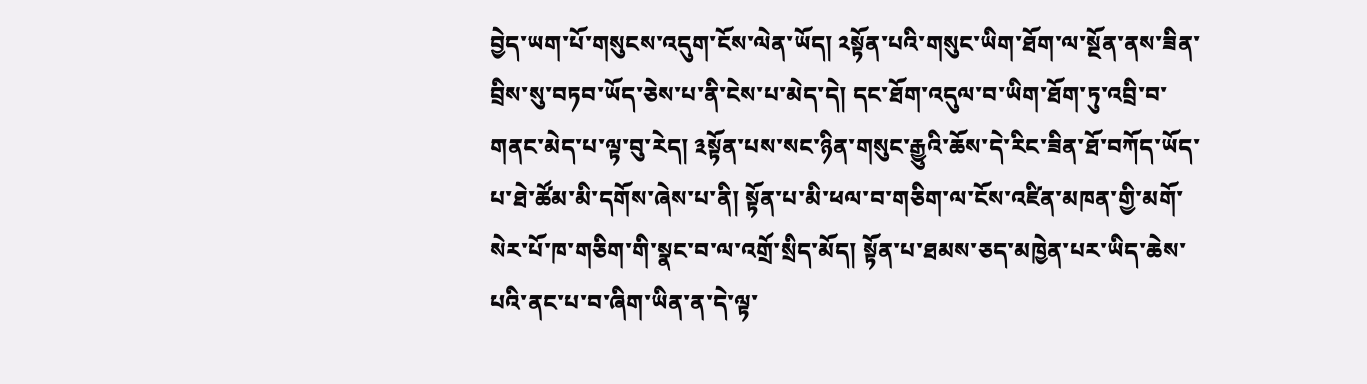བྱེད་ཡག་པོ་གསུངས་འདུག་ངོས་ལེན་ཡོད། ༢སྟོན་པའི་གསུང་ཡིག་ཐོག་ལ་སྔོན་ནས་ཟིན་བྲིས་སུ་བཏབ་ཡོད་ཅེས་པ་ནི་ངེས་པ་མེད་དེ། དང་ཐོག་འདུལ་བ་ཡིག་ཐོག་ཏུ་འབྲི་བ་གནང་མེད་པ་ལྟ་བུ་རེད། ༣སྟོན་པས་སང་ཉིན་གསུང་རྒྱུའི་ཆོས་དེ་རིང་ཟིན་ཐོ་བཀོད་ཡོད་པ་ཐེ་ཚོམ་མི་དགོས་ཞེས་པ་ནི། སྟོན་པ་མི་ཕལ་བ་གཅིག་ལ་ངོས་འཛིན་མཁན་གྱི་མགོ་སེར་པོ་ཁ་གཅིག་གི་སྣང་བ་ལ་འགྲོ་སྲིད་མོད། སྟོན་པ་ཐམས་ཅད་མཁྱེན་པར་ཡིད་ཆེས་པའི་ནང་པ་བ་ཞིག་ཡིན་ན་དེ་ལྟ་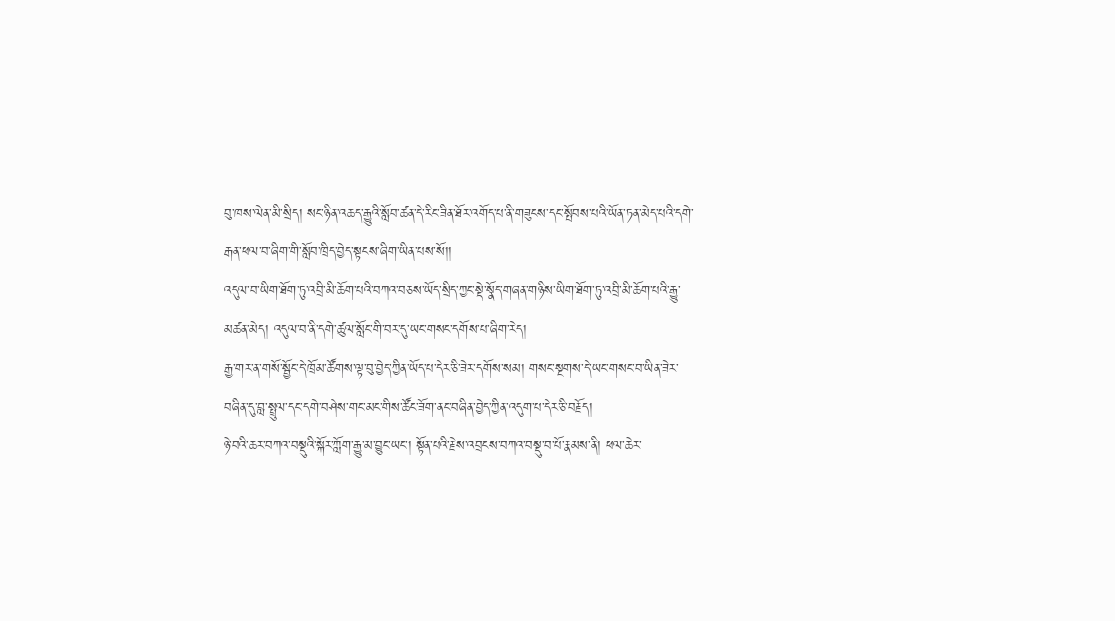བུ་ཁས་ལེན་མི་སྲིད། སང་ཉིན་འཆད་རྒྱུའི་སློབ་ཚན་དེ་རིང་ཟིན་ཐོར་འགོད་པ་ནི་གཟུངས་དང་སྤོབས་པའི་ཡོན་ཏན་མེད་པའི་དགེ་རྒན་ཕལ་བ་ཞིག་གི་སློབ་ཁྲིད་བྱེད་སྟངས་ཞིག་ཡིན་པས་སོ།།
འདུལ་བ་ཡིག་ཐོག་ཏུ་འབྲི་མི་ཆོག་པའི་བཀའ་བཅས་ཡོད་སྲིད་ཀྱང་སྡེ་སྣོད་གཞན་གཉིས་ཡིག་ཐོག་ཏུ་འབྲི་མི་ཆོག་པའི་རྒྱུ་མཚན་མེད། འདུལ་བ་ནི་དགེ་ཚུལ་སློང་གི་བར་དུ་ཡང་གསང་དགོས་པ་ཞིག་རེད།
རྒྱ་གར་ན་གསོ་སྦྱོང་དེ་ཁྲོམ་ཚོགས་ལྟ་བུ་བྱེད་ཀྱིན་ཡོད་པ་དེར་ཅི་ཟེར་དགོས་སམ། གསང་སྔགས་དེ་ཡང་གསང་བ་ཡིན་ཟེར་བཞིན་དུ་བླ་སྤྲུལ་དང་དགེ་བཤེས་གང་མང་གིས་ཚོང་ཟོག་ནང་བཞིན་བྱེད་ཀྱིན་འདུག་པ་དེར་ཅི་བརྗོད།
ཉེ་བའི་ཆར་བཀའ་བསྡུའི་སྐོར་ཀློག་རྒྱུ་མ་བྱུང་ཡང་། སྟོན་པའི་རྗེས་འབྲངས་བཀའ་བསྡུ་བ་པོ་རྣམས་ནི། ཕལ་ཆེར་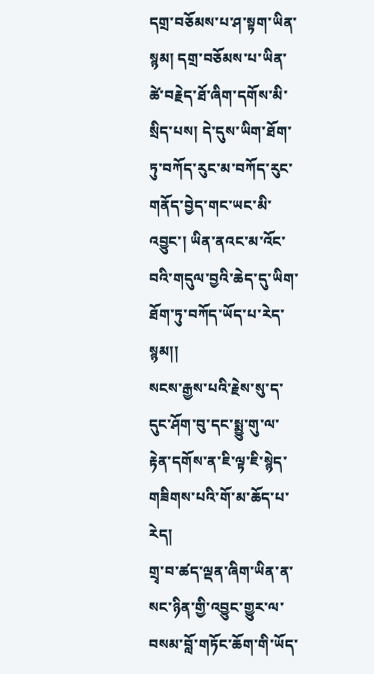དགྲ་བཅོམས་པ་ཤ་སྟག་ཡིན་སྙམ། དགྲ་བཅོམས་པ་ཡིན་ཚེ་བརྗེད་ཐོ་ཞིག་དགོས་མི་སྲིད་པས། དེ་དུས་ཡིག་ཐོག་ཏུ་བཀོད་རུང་མ་བཀོད་རུང་གནོད་བྱེད་གང་ཡང་མི་འབྱུང་། ཡིན་ནའང་མ་འོང་བའི་གདུལ་བྱའི་ཆེད་དུ་ཡིག་ཐོག་ཏུ་བཀོད་ཡོད་པ་རེད་སྙམ།།
སངས་རྒྱས་པའི་རྗེས་སུ་ད་དུང་ཤོག་བུ་དང་སྨྱུ་གུ་ལ་རྟེན་དགོས་ན་ཇི་ལྟ་ཇི་སྙེད་གཟིགས་པའི་གོ་མ་ཆོད་པ་རེད།
གྲྭ་བ་ཚད་ལྡན་ཞིག་ཡིན་ན་སང་ཉིན་གྱི་འབྱུང་གྱུར་ལ་བསམ་བློ་གཏོང་ཆོག་གི་ཡོད་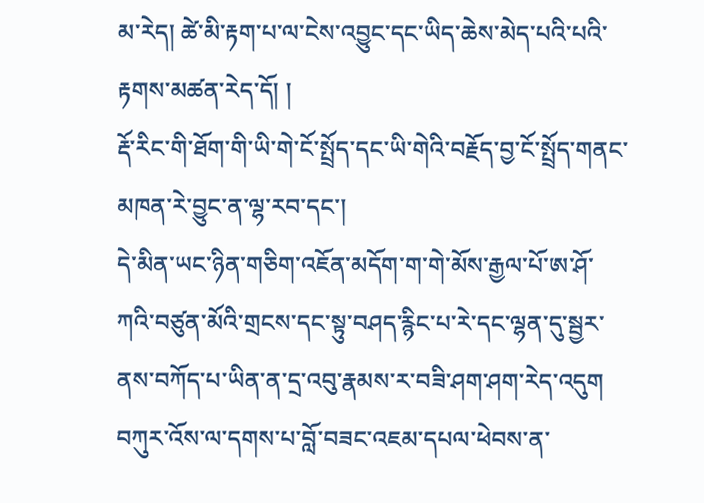མ་རེད། ཚེ་མི་རྟག་པ་ལ་ངེས་འབྱུང་དང་ཡིད་ཆེས་མེད་པའི་པའི་རྟགས་མཚན་རེད་དོ། །
རྡོ་རིང་གི་ཐོག་གི་ཡི་གེ་ངོ་སྤྲོད་དང་ཡི་གེའི་བརྗོད་བྱ་ངོ་སྤྲོད་གནང་མཁན་རེ་བྱུང་ན་ལྷ་རབ་དང་།
དེ་མིན་ཡང་ཉིན་གཅིག་འཇོན་མདོག་ག་གེ་མོས་རྒྱལ་པོ་ཨ་ཤོ་ཀའི་བཙུན་མོའི་གྲངས་དང་སྟུ་བཤད་རྙིང་པ་རེ་དང་ལྷན་དུ་སྦྱར་ནས་བཀོད་པ་ཡིན་ན་དྲ་འབུ་རྣམས་ར་བཟི་ཤག་ཤག་རེད་འདུག
བཀུར་འོས་ལ་དགས་པ་བློ་བཟང་འཇམ་དཔལ་ཕེབས་ན་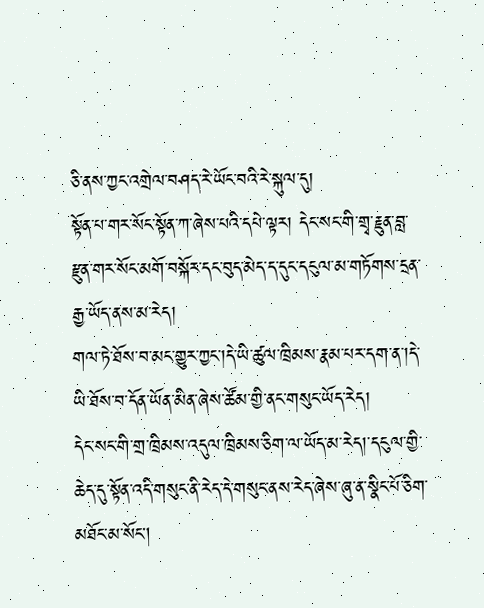ཅི་ནས་ཀྱང་འགྲེལ་བཤད་རེ་ཡོང་བའི་རེ་སྐུལ་དུ།
སྟོན་པ་གར་སོང་སྟོན་ཀ་ཞེས་པའི་དཔེ་ལྟར། དེང་སང་གི་གྲྭ་རྗུན་བླ་རྫུན་གར་སོང་མགོ་བསྐོར་དང་བུད་མེད་ད་དུང་དངུལ་མ་གཏོགས་དྲན་རྒྱ་ཡོད་ནས་མ་རེད།
གལ་ཏེ་ཐོས་བ་མང་གྱུར་ཀྱང་།དེ་ཡི་ཚུལ་ཁྲིམས་རྣམ་པར་དག་ན་།དེ་ཡི་ཐོས་བ་དོན་ཡོན་མིན་ཞེས་ཚོམ་གྱི་ནང་གསུང་ཡོད་རེད།
དེང་སང་གི་གྲ་ཁྲིམས་འདུལ་ཁྲིམས་ཅིག་ལ་ཡོད་མ་རེད།་དངུལ་གྱི་ཆེད་དུ་སྟོན་འདི་གསུང་ནི་རེད་དེ་གསུང་ནས་རེད་ཞེས་ཞུ་ན་སྣིང་པོ་ཅིག་མཐོང་མ་སོང།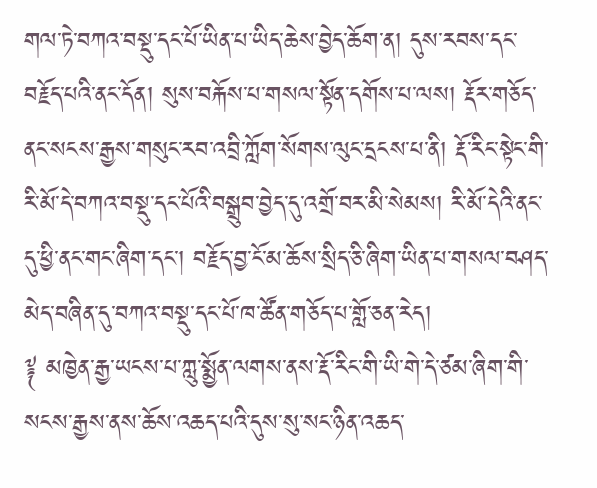གལ་ཏེ་བཀའ་བསྡུ་དང་པོ་ཡིན་པ་ཡིད་ཆེས་བྱེད་ཆོག་ན། དུས་རབས་དང་བརྗོད་པའི་ནང་དོན། སུས་བརྐོས་པ་གསལ་སྟོན་དགོས་པ་ལས། རྡོར་གཅོད་ནང་སངས་རྒྱས་གསུང་རབ་འབྲི་ཀློག་སོགས་ལུང་དྲངས་པ་ནི། རྡོ་རིང་སྟེང་གི་རི་མོ་དེ་བཀའ་བསྡུ་དང་པོའི་བསྒྲུབ་བྱེད་དུ་འགྲོ་བར་མི་སེམས། རི་མོ་དེའི་ནང་དུ་ཕྱི་ནང་གང་ཞིག་དང་། བརྗོད་བྱ་ངོ་མ་ཆོས་སྲིད་ཅི་ཞིག་ཡིན་པ་གསལ་བཤད་མེད་བཞིན་དུ་བཀའ་བསྡུ་དང་པོ་ཁ་ཚོན་གཅོད་པ་གློ་ཅན་རེད།
༈ མཁྱེན་རྒྱ་ཡངས་པ་ཀླུ་སྨྱོན་ལགས་ནས་རྡོ་རིང་གི་ཡི་གེ་དེ་ཙམ་ཞིག་གི་སངས་རྒྱས་ནས་ཆོས་འཆད་པའི་དུས་སུ་སང་ཉིན་འཆད་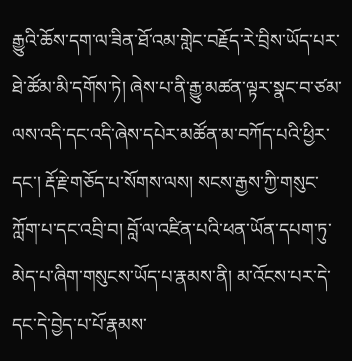རྒྱུའི་ཆོས་དག་ལ་ཟིན་ཐོ་འམ་གླེང་བརྗོད་རེ་བྲིས་ཡོད་པར་ཐེ་ཚོམ་མི་དགོས་ཏེ། ཞེས་པ་ནི་རྒྱུ་མཚན་ལྟར་སྣང་བ་ཙམ་ལས་འདི་དང་འདི་ཞེས་དཔེར་མཚོན་མ་བཀོད་པའི་ཕྱིར་དང་། རྡོ་རྗེ་གཅོད་པ་སོགས་ལས། སངས་རྒྱས་ཀྱི་གསུང་ཀློག་པ་དང་འབྲི་བ། བློ་ལ་འཛིན་པའི་ཕན་ཡོན་དཔག་ཏུ་མེད་པ་ཞིག་གསུངས་ཡོད་པ་རྣམས་ནི། མ་འོངས་པར་དེ་དང་དེ་བྱེད་པ་པོ་རྣམས་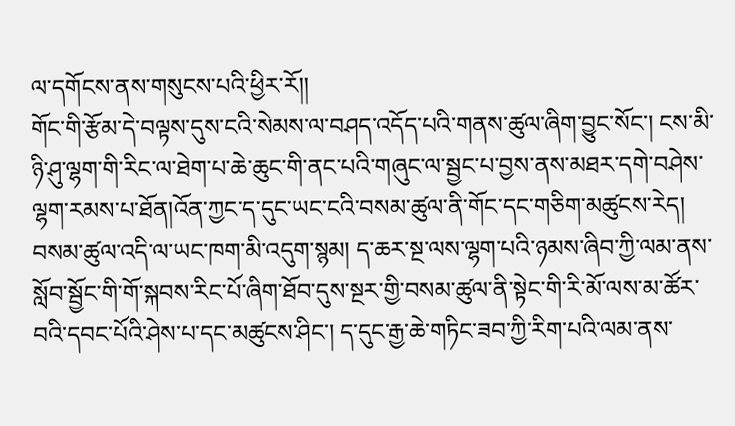ལ་དགོངས་ནས་གསུངས་པའི་ཕྱིར་རོ།།
གོང་གི་རྩོམ་དེ་བལྟས་དུས་ངའི་སེམས་ལ་བཤད་འདོད་པའི་གནས་ཚུལ་ཞིག་བྱུང་སོང་། ངས་མི་ཉི་ཤུ་ལྷག་གི་རིང་ལ་ཐེག་པ་ཆེ་ཆུང་གི་ནང་པའི་གཞུང་ལ་སྦྱང་པ་བྱས་ནས་མཐར་དགེ་བཤེས་ལྷག་རམས་པ་ཐོན།འོན་ཀྱང་ད་དུང་ཡང་ངའི་བསམ་ཚུལ་ནི་གོང་དང་གཅིག་མཚུངས་རེད། བསམ་ཚུལ་འདི་ལ་ཡང་ཁག་མི་འདུག་སྙམ། ད་ཆར་སྔ་ལས་ལྷག་པའི་ཉམས་ཞིབ་ཀྱི་ལམ་ནས་སློབ་སྦྱོང་གི་གོ་སྐབས་རིང་པོ་ཞིག་ཐོབ་དུས་སྔར་གྱི་བསམ་ཚུལ་ནི་སྟེང་གི་རི་མོ་ལས་མ་ཚོར་བའི་དབང་པོའི་ཤེས་པ་དང་མཚུངས་ཤིང་། ད་དུང་རྒྱ་ཆེ་གཏིང་ཟབ་ཀྱི་རིག་པའི་ལམ་ནས་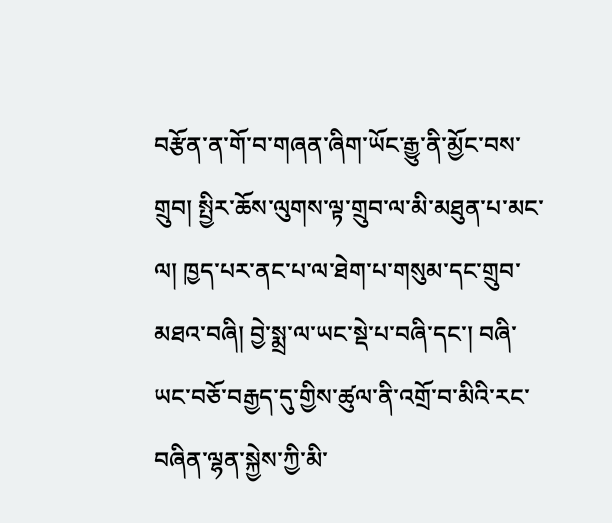བརྩོན་ན་གོ་བ་གཞན་ཞིག་ཡོང་རྒྱུ་ནི་མྱོང་བས་གྲུབ། སྤྱིར་ཆོས་ལུགས་ལྟ་གྲུབ་ལ་མི་མཐུན་པ་མང་ལ། ཁྱད་པར་ནང་པ་ལ་ཐེག་པ་གསུམ་དང་གྲུབ་མཐའ་བཞི། བྱེ་སྨྲ་ལ་ཡང་སྡེ་པ་བཞི་དང་། བཞི་ཡང་བཅོ་བརྒྱད་དུ་གྱིས་ཚུལ་ནི་འགྲོ་བ་མིའི་རང་བཞིན་ལྷན་སྐྱེས་ཀྱི་མི་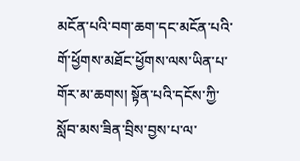མངོན་པའི་བག་ཆག་དང་མངོན་པའི་གོ་ཕྱོགས་མཐོང་ཕྱོགས་ལས་ཡིན་པ་གོར་མ་ཆགས། སྟོན་པའི་དངོས་ཀྱི་སློབ་མས་ཟིན་བྲིས་བྱས་པ་ལ་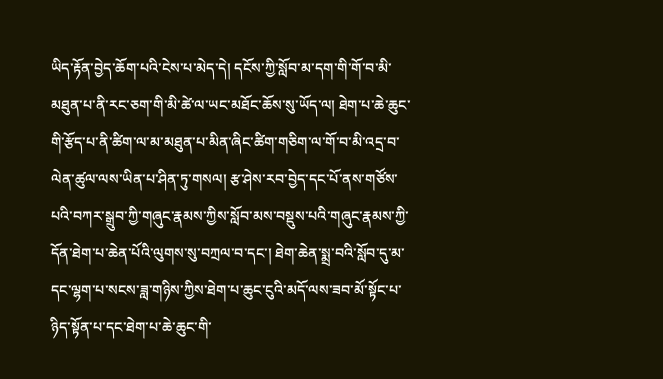ཡིད་རྟོན་བྱེད་ཆོག་པའི་ངེས་པ་མེད་དེ། དངོས་ཀྱི་སློབ་མ་དག་གི་གོ་བ་མི་མཐུན་པ་ནི་རང་ཅག་གི་མི་ཚེ་ལ་ཡང་མཐོང་ཆོས་སུ་ཡོད་ལ། ཐེག་པ་ཆེ་ཆུང་གི་རྩོད་པ་ནི་ཚིག་ལ་མ་མཐུན་པ་མིན་ཞིང་ཚིག་གཅིག་ལ་གོ་བ་མི་འདྲ་བ་ལེན་ཚུལ་ལས་ཡིན་པ་ཤིན་ཏུ་གསལ། རྩ་ཤེས་རབ་བྱེད་དང་པོ་ནས་གཙོས་པའི་བཀར་སྒྲུབ་ཀྱི་གཞུང་རྣམས་ཀྱིས་སློབ་མས་བསྡུས་པའི་གཞུང་རྣམས་ཀྱི་དོན་ཐེག་པ་ཆེན་པོའི་ལུགས་སུ་བཀྲལ་བ་དང་། ཐེག་ཆེན་སྨྲ་བའི་སློབ་དུ་མ་དང་ལྷག་པ་སངས་ཟླ་གཉིས་ཀྱིས་ཐེག་པ་ཆུང་ངུའི་མདོ་ལས་ཟབ་མོ་སྟོང་པ་ཉིད་སྟོན་པ་དང་ཐེག་པ་ཆེ་ཆུང་གི་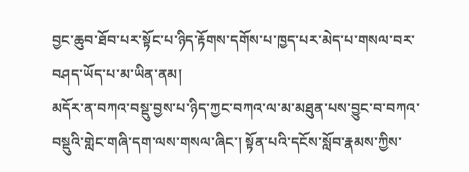བྱང་ཆུབ་ཐོབ་པར་སྟོང་པ་ཉིད་རྟོགས་དགོས་པ་ཁྱད་པར་མེད་པ་གསལ་བར་བཤད་ཡོད་པ་མ་ཡིན་ནམ།
མདོར་ན་བཀའ་བསྡུ་བྱས་པ་ཉིད་ཀྱང་བཀའ་ལ་མ་མཐུན་པས་བྱུང་བ་བཀའ་བསྡུའི་གླེང་གཞི་དག་ལས་གསལ་ཞིང་། སྟོན་པའི་དངོས་སློབ་རྣམས་ཀྱིས་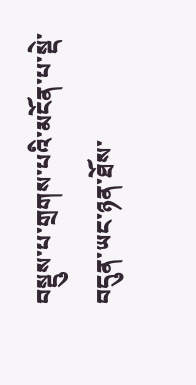བསྡུས་པ་གྲགས་པའི་མངོན་པ་སྡེ་བདུན་ཡང་ཉན་ཐོས་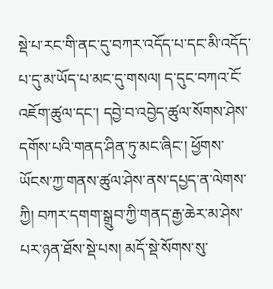སྡེ་པ་རང་གི་ནང་དུ་བཀར་འདོད་པ་དང་མི་འདོད་པ་དུ་མ་ཡོད་པ་མང་དུ་གསལ། ད་དུང་བཀའ་ངོ་འཇོག་ཚུལ་དང་། དབྱེ་བ་འབྱེད་ཚུལ་སོགས་ཤེས་དགོས་པའི་གནད་ཤིན་ཏུ་མང་ཞིང་། ཕྱོགས་ཡོངས་ཀྱ་གནས་ཚུལ་ཤེས་ནས་དཔྱད་ན་ལེགས་ཀྱི། བཀར་དགག་སྒྲུབ་ཀྱི་གནད་རྒྱ་ཆེར་མ་ཤེས་པར་ཉན་ཐོས་སྡེ་པས། མདོ་སྡེ་སོགས་སུ་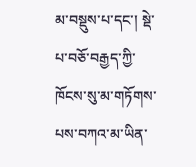མ་བསྡུས་པ་དང་། སྡེ་པ་བཅོ་བརྒྱད་ཀྱི་ཁོངས་སུ་མ་གཏོགས་པས་བཀའ་མ་ཡིན་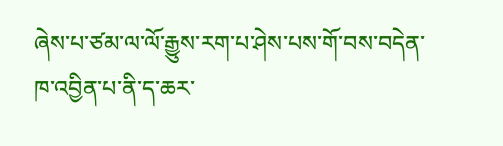ཞེས་པ་ཙམ་ལ་ལོ་རྒྱུས་རག་པ་ཤེས་པས་གོ་བས་བདེན་ཁ་འབྱིན་པ་ནི་ད་ཆར་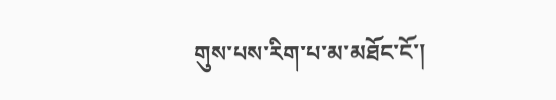གུས་པས་རིག་པ་མ་མཐོང་ངོ་།